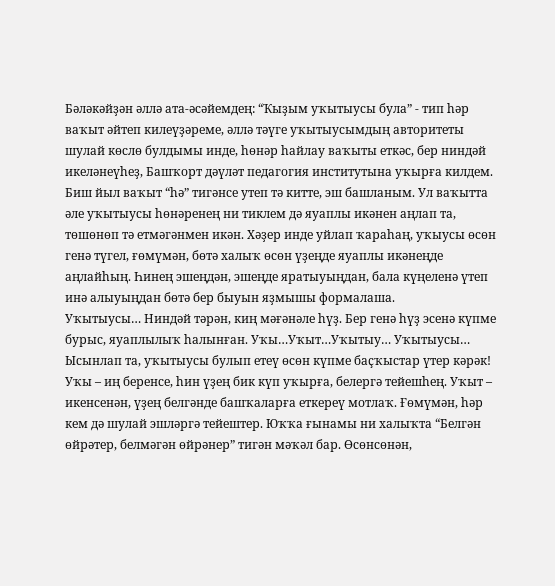Бәләкәйҙән әллә ата-әсәйемдең: “Ҡыҙым уҡытыусы була” - тип һәр ваҡыт әйтеп килеүҙәреме, әллә тәүге уҡытыусымдың авторитеты шулай көслө булдымы инде, һөнәр һайлау ваҡыты еткәс, бер ниндәй икеләнеүһеҙ, Башҡорт дәүләт педагогия институтына уҡырға килдем. Биш йыл ваҡыт “һә” тигәнсе утеп тә китте, эш башланым. Ул ваҡытта әле уҡытыусы һөнәренең ни тиклем дә яуаплы икәнен аңлап та, төшөнөп тә етмәгәнмен икән. Хәҙер инде уйлап ҡараһаң, уҡыусы өсөн генә түгел, ғөмүмән, бөтә халыҡ өсөн үҙеңде яуаплы икәнеңде аңлайһың. Һинең эшеңдән, эшеңде яратыуыңдан, бала күңеленә үтеп инә алыуыңдан бөтә бер быуын яҙмышы формалаша.
Уҡытыусы… Ниндәй тәрән, киң мәғәнәле һүҙ. Бер генә һүҙ эсенә күпме бурыс, яуаплылыҡ һалынған. Уҡы…Уҡыт…Уҡытыу… Уҡытыусы… Ысынлап та, уҡытыусы булып етеү өсөн күпме баҫҡыстар үтер кәрәк! Уҡы – иң беренсе, һин үҙең бик күп уҡырға, белергә тейешһең. Уҡыт – икенсенән, үҙең белгәнде башҡаларға еткереү мотлаҡ. Ғөмүмән, һәр кем дә шулай эшләргә тейештер. Юҡҡа ғынамы ни халыҡта “Белгән өйрәтер, белмәгән өйрәнер” тигән мәҡәл бар. Өсөнсөнән,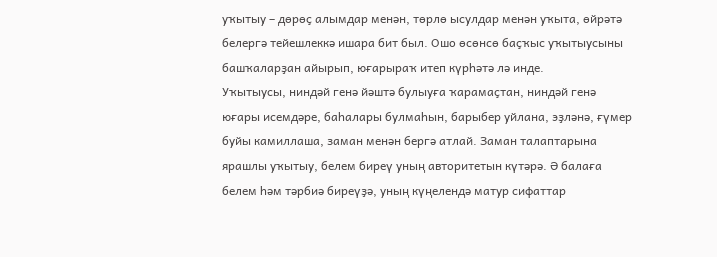уҡытыу – дөрөҫ алымдар менән, төрлө ысулдар менән уҡыта, өйрәтә белергә тейешлеккә ишара бит был. Ошо өсөнсө баҫҡыс уҡытыусыны башҡаларҙан айырып, юғарыраҡ итеп күрһәтә лә инде.
Уҡытыусы, ниндәй генә йәштә булыуға ҡарамаҫтан, ниндәй генә юғары исемдәре, баһалары булмаһын, барыбер уйлана, эҙләнә, ғүмер буйы камиллаша, заман менән бергә атлай. Заман талаптарына ярашлы уҡытыу, белем биреү уның авторитетын күтәрә. Ә балаға белем һәм тәрбиә биреүҙә, уның күңелендә матур сифаттар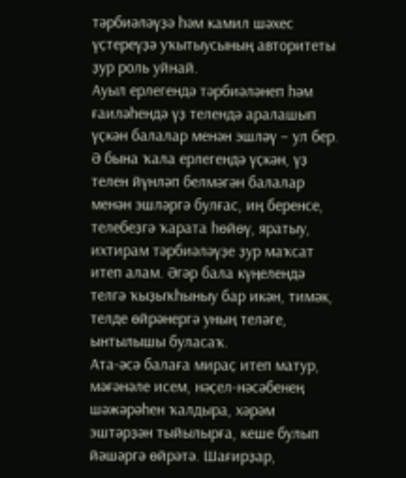тәрбиәләүҙә һәм камил шәхес үҫтереүҙә уҡытыусының авторитеты ҙур роль уйнай.
Ауыл ерлегендә тәрбиәләнеп һәм ғаиләһендә үҙ телендә аралашып үҫкән балалар менән эшләү – ул бер. Ә бына ҡала ерлегендә үҫкән, үҙ телен йүнләп белмәгән балалар менән эшләргә булғас, иң беренсе, телебеҙгә ҡарата һөйөү, яратыу, ихтирам тәрбиәләүҙе ҙур маҡсат итеп алам. Әгәр бала күңелендә телгә ҡыҙыҡһыныу бар икән, тимәк, телде өйрәнергә уның теләге, ынтылышы буласаҡ.
Ата-әсә балаға мираҫ итеп матур, мәғәнәле исем, нәҫел-нәсәбенең шәжәрәһен ҡалдыра, хәрәм эштәрҙән тыйылырға, кеше булып йәшәргә өйрәтә. Шағирҙар,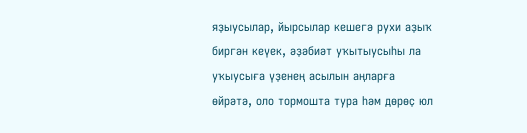яҙыусылар, йырсылар кешегә рухи аҙыҡ биргән кеүек, әҙәбиәт уҡытыусыһы ла уҡыусыға үҙенең асылын аңларға өйрәтә, оло тормошта тура һәм дөрөҫ юл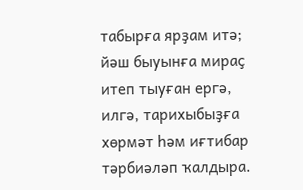табырға ярҙам итә; йәш быуынға мираҫ итеп тыуған ергә, илгә, тарихыбыҙға хөрмәт һәм иғтибар тәрбиәләп ҡалдыра.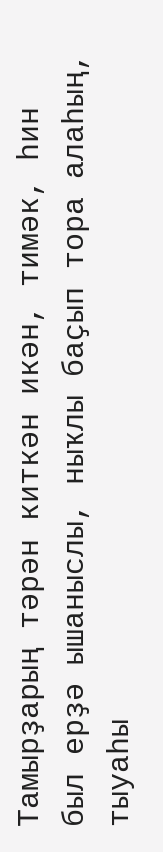Тамырҙарың тәрән киткән икән, тимәк, һин был ерҙә ышаныслы, ныҡлы баҫып тора алаһың, тыуаһы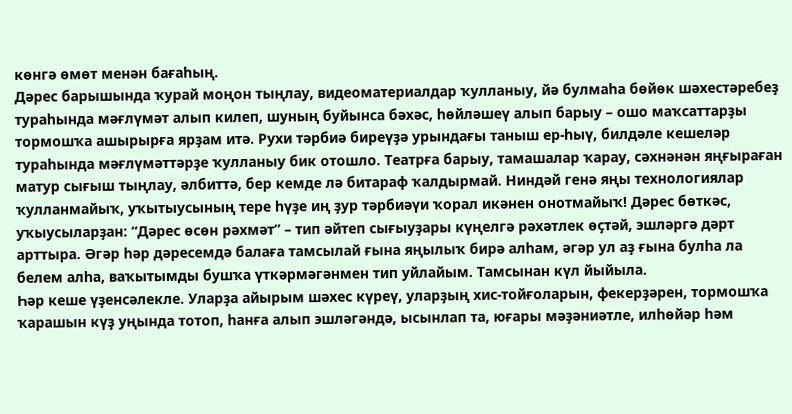көнгә өмөт менән бағаһың.
Дәрес барышында ҡурай моңон тыңлау, видеоматериалдар ҡулланыу, йә булмаһа бөйөк шәхестәребеҙ тураһында мәғлүмәт алып килеп, шуның буйынса бәхәс, һөйләшеү алып барыу – ошо маҡсаттарҙы тормошҡа ашырырға ярҙам итә. Рухи тәрбиә биреүҙә урындағы таныш ер-һыү, билдәле кешеләр тураһында мәғлүмәттәрҙе ҡулланыу бик отошло. Театрға барыу, тамашалар ҡарау, сәхнәнән яңғыраған матур сығыш тыңлау, әлбиттә, бер кемде лә битараф ҡалдырмай. Ниндәй генә яңы технологиялар ҡулланмайыҡ, уҡытыусының тере һүҙе иң ҙур тәрбиәүи ҡорал икәнен онотмайыҡ! Дәрес бөткәс, уҡыусыларҙан: “Дәрес өсөн рәхмәт” – тип әйтеп сығыуҙары күңелгә рәхәтлек өҫтәй, эшләргә дәрт арттыра. Әгәр һәр дәресемдә балаға тамсылай ғына яңылыҡ бирә алһам, әгәр ул аҙ ғына булһа ла белем алһа, ваҡытымды бушҡа үткәрмәгәнмен тип уйлайым. Тамсынан күл йыйыла.
Һәр кеше үҙенсәлекле. Уларҙа айырым шәхес күреү, уларҙың хис-тойғоларын, фекерҙәрен, тормошҡа ҡарашын күҙ уңында тотоп, һанға алып эшләгәндә, ысынлап та, юғары мәҙәниәтле, илһөйәр һәм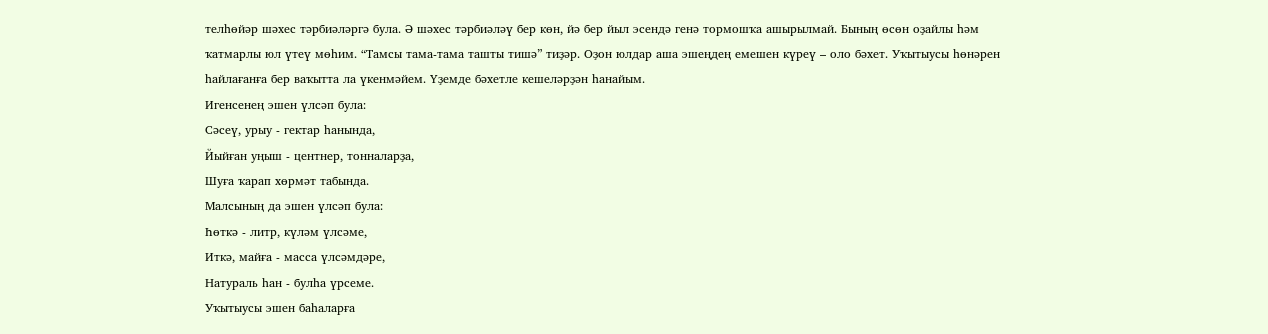телһөйәр шәхес тәрбиәләргә була. Ә шәхес тәрбиәләү бер көн, йә бер йыл эсендә генә тормошҡа ашырылмай. Бының өсөн оҙайлы һәм ҡатмарлы юл үтеү мөһим. “Тамсы тама-тама ташты тишә” тиҙәр. Оҙон юлдар аша эшеңдең емешен күреү – оло бәхет. Уҡытыусы һөнәрен һайлағанға бер ваҡытта ла үкенмәйем. Үҙемде бәхетле кешеләрҙән һанайым.
Игенсенең эшен үлсәп була:
Сәсеү, урыу - гектар һанында,
Йыйған уңыш - центнер, тонналарҙа,
Шуға ҡарап хөрмәт табында.
Малсының да эшен үлсәп була:
Һөткә - литр, күләм үлсәме,
Иткә, майға - масса үлсәмдәре,
Натураль һан - булһа үрсеме.
Уҡытыусы эшен баһаларға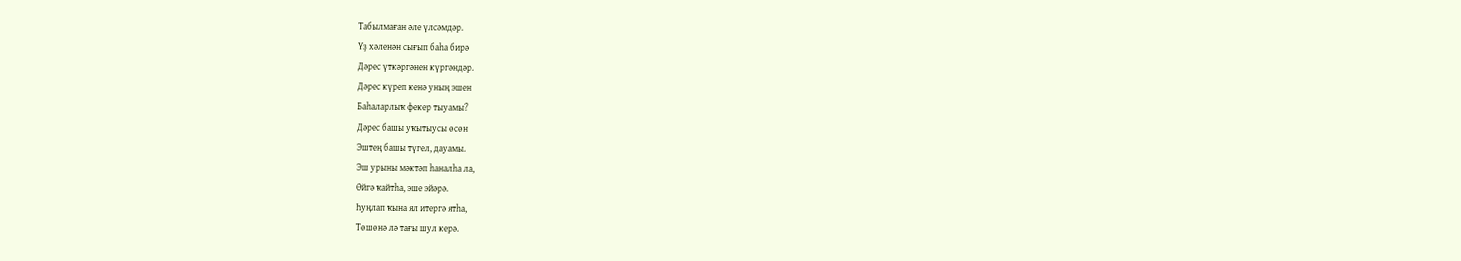Табылмаған әле үлсәмдәр.
Үҙ хәленән сығып баһа бирә
Дәрес үткәргәнен күргәндәр.
Дәрес күреп кенә уның эшен
Баһаларлыҡ фекер тыуамы?
Дәрес башы уҡытыусы өсөн
Эштең башы түгел, дауамы.
Эш урыны мәктәп һаналһа ла,
Өйгә ҡайтһа, эше эйәрә.
Һуңлап ҡына ял итергә ятһа,
Төшөнә лә тағы шул керә.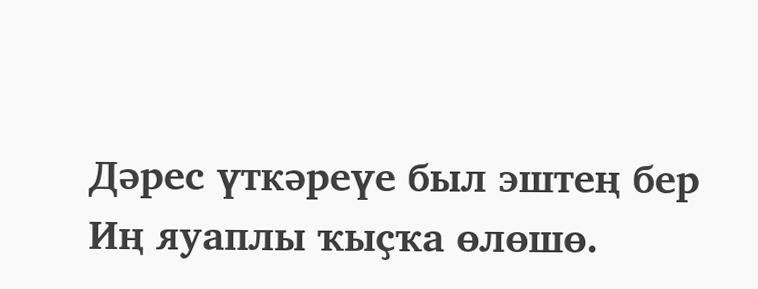Дәрес үткәреүе был эштең бер
Иң яуаплы ҡыҫҡа өлөшө.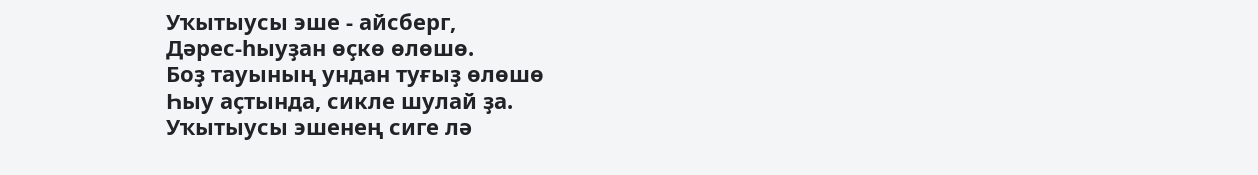Уҡытыусы эше - айсберг,
Дәрес-һыуҙан өҫкө өлөшө.
Боҙ тауының ундан туғыҙ өлөшө
Һыу аҫтында, сикле шулай ҙа.
Уҡытыусы эшенең сиге лә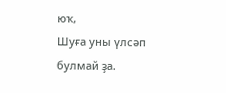юҡ,
Шуға уны үлсәп булмай ҙа.